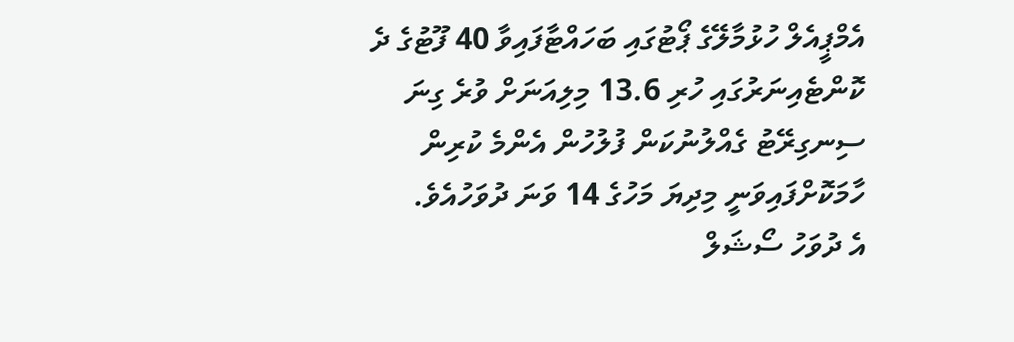އެމްޕީއެލް ހުޅުމާލޭގެ ޕޯޓުގައި ބަހައްޓާފައިވާ 40 ފޫޓުގެ ދެ ކޮންޓެއިނަރުގައި ހުރި 13.6 މިލިއަނަށް ވުރެ ގިނަ ސިނގިރޭޓު ގެއްލުނުކަން ފުލުހުން އެންމެ ކުރިން ހާމަކޮށްފައިވަނީ މިދިޔަ މަހުގެ 14 ވަނަ ދުވަހުއެވެ.
އެ ދުވަހު ސޯޝަލް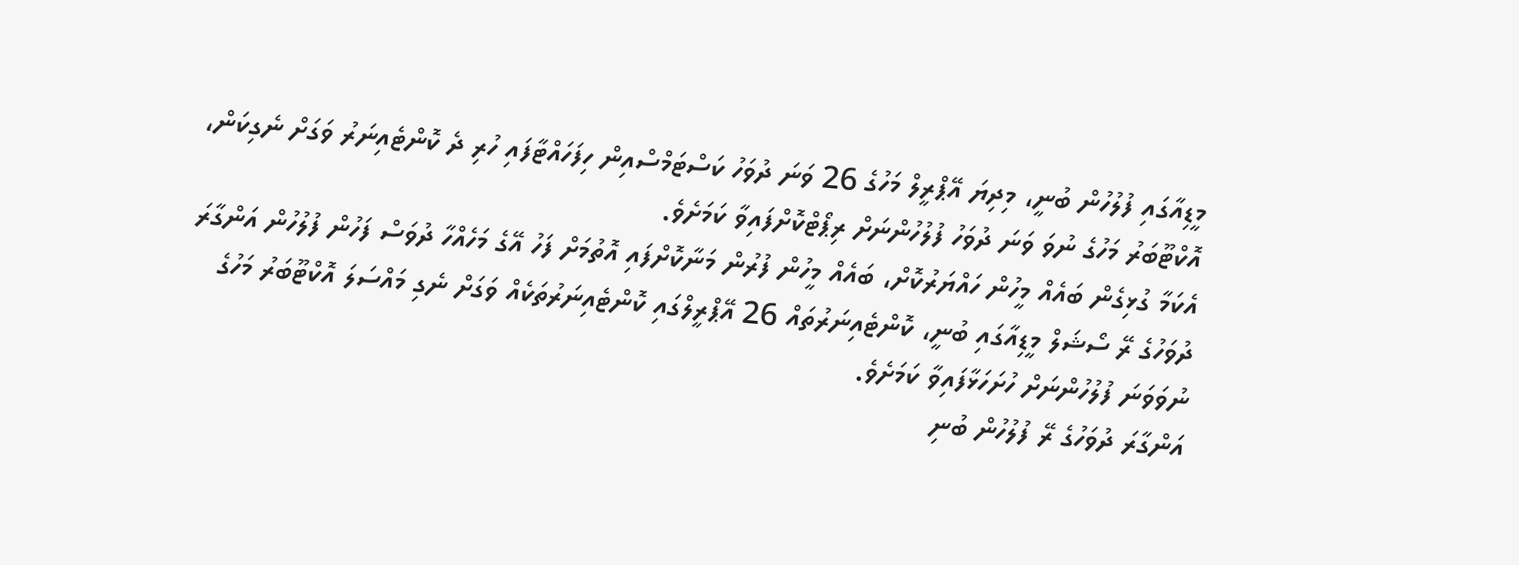މީޑިއާގައި ފުލުހުން ބުނީ، މިދިޔަ އޭޕްރީލް މަހުގެ 26 ވަނަ ދުވަހު ކަސްޓަމްސްއިން ހިފަހައްޓާފައި ހުރި ދެ ކޮންޓެއިނަރު ވަގަށް ނެގިކަން، އޮކްޓޫބަރު މަހުގެ ނުވަ ވަނަ ދުވަހު ފުލުހުންނަށް ރިޕޯޓްކޮށްފައިވާ ކަމަށެވެ.
އެކަމާ ގުޅިގެން ބައެއް މީހުން ހައްޔަރުކޮށް، ބައެއް މީހުން ފުރުން މަނާކޮށްފައި އޮތުމަށް ފަހު އޭގެ މަހެއްހާ ދުވަސް ފަހުން ފުލުހުން އަންގާރަ ދުވަހުގެ ރޭ ސޯޝަލް މީޑިއާގައި ބުނީ، ކޮންޓެއިނަރުތައް 26 އޭޕްރީލްގައި ކޮންޓެއިނަރުތަކެއް ވަގަށް ނެގި މައްސަލަ އޮކްޓޫބަރު މަހުގެ ނުވަވަނަ ފުލުހުންނަށް ހުށަހަޅާފައިވާ ކަމަށެވެ.
އަންގާރަ ދުވަހުގެ ރޭ ފުލުހުން ބުނި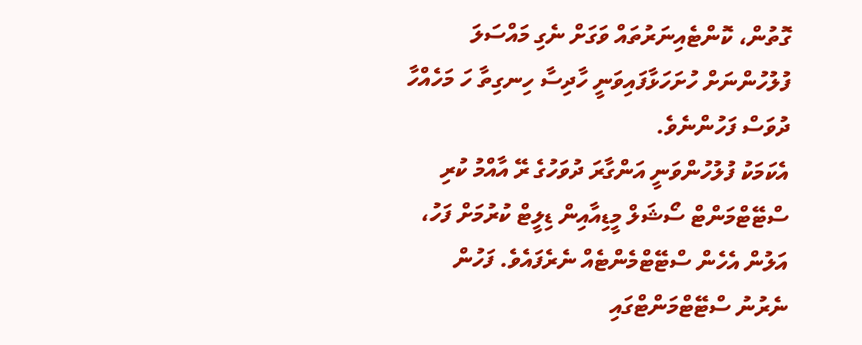ގޮތުން، ކޮންޓެއިނަރުތައް ވަގަށް ނެގި މައްސަލަ ފުލުހުންނަށް ހުށަހަޅާފައިވަނީ ހާދިސާ ހިނގިތާ ހަ މަހެއްހާ ދުވަސް ފަހުންނެވެ.
އެކަމަކު ފުލުހުންވަނީ އަންގާރަ ދުވަހުގެ ރޭ އާއްމު ކުރި ސްޓޭޓްމަންޓް ސޯޝަލް މީޑިއާއިން ޑިލީޓް ކުރުމަށް ފަހު، އަލުން އެހެން ސްޓޭޓްމެންޓެއް ނެރެފައެވެ. ފަހުން ނެރުނު ސްޓޭޓްމަންޓްގައި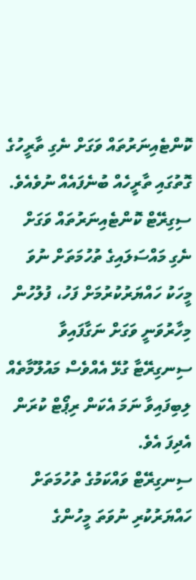ކޮންޓެއިނަރުތައް ވަގަށް ނެގި ތާރީހުގެ ގޮތުގައި ތާރީހެއް ބުނެފައެއް ނުވެއެވެ.
ސިގިރޭޓް ކޮންޓެއިނަރުތައް ވަގަށް ނެގި މައްސަލައިގެ ތުހުމަތަށް ނުވަ މީހަކު ހައްޔަރުކުރުމަށް ފަހު، ފުލުހުން މިހާރުވަނީ ވަގަށް ނަގާފައިވާ ސިނގިރޭޓާ ގުޅޭ އެއްވެސް މައުލޫމާތެއް ލިބިފައިވާ ނަމަ އެކަން ރިޕޯޓް ކުރަން އެދިފަ އެވެ.
ސިނގިރޭޓް ވައްކަމުގެ ތުހުމަތަށް ހައްޔަރުކުރި ނުވަތަ މީހުންގެ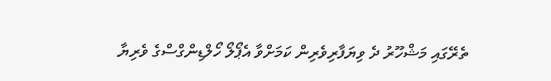ތެރޭގައި މަޝްހޫރު ދެ ވިޔަފާރިވެރިން ކަމަށްވާ އެޕޯލޯ ހޯލްޑިންގްސްގެ ވެރިޔާ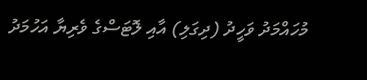މުހައްމަދު ވަހީދު (ދިގަލި) އާއި ލޮޓަސްގެ ވެރިޔާ އަހުމަދު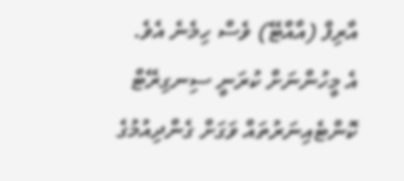އާރިފް (އާއްޓޭ) ވެސް ހިމެނެ އެވެ.
އެ މީހުންނަށް ކުރަނީ ސިނގިރޭޓް ކޮންޓެއިނަރުތައް ވަގަށް ގެންދިއުމުގެ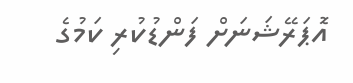އޮޕަރޭޝަނަށް ފަންޑުކުރި ކަމުގެ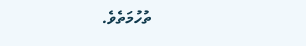ތުހުމަތެވެ.